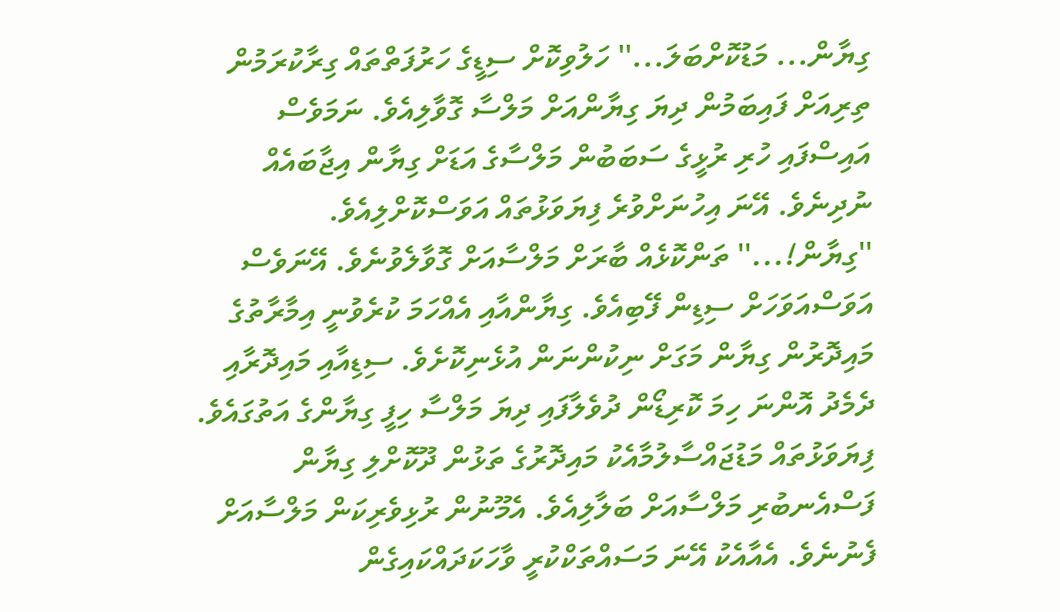ގިޔާން... މަޑުކޮށްބަލަ...'' ހަލުވިކޮށް ސިޑީގެ ހަރުފަތްތައް ގިރާކުރަމުން ތިރިއަށް ފައިބަމުން ދިޔަ ގިޔާންއަށް މަލްސާ ގޮވާލިއެވެ. ނަމަވެސް އައިސްފައި ހުރި ރުޅީގެ ސަބަބުން މަލްސާގެ އަޑަށް ގިޔާން އިޖާބައެއް ނުދިނެވެ. އޭނަ އިހުނަށްވުރެ ފިޔަވަޅުތައް އަވަސްކޮށްލިއެވެ.
''ގިޔާން!...'' ތަންކޮޅެއް ބާރަށް މަލްސާއަށް ގޮވާލެވުނެވެ. އޭނަވެސް އަވަސްއަވަހަށް ސިޑިން ފޭބިއެވެ. ގިޔާންއާއި އެއްހަމަ ކުރެވުނީ އިމާރާތުގެ މައިދޮރުން ގިޔާން މަގަށް ނިކުންނަން އުޅެނިކޮށެވެ. ސިޑިއާއި މައިދޮރާއި ދެމެދު އޮންނަ ހިމަ ކޮރިޑޯން ދުވެލާފައި ދިޔަ މަލްސާ ހިފީ ގިޔާންގެ އަތުގައެވެ.
ފިޔަވަޅުތައް މަޑުޖައްސާލުމާއެކު މައިދޮރުގެ ތަޅުން ދޫކޮށްލި ގިޔާން ފަސްއެނބުރި މަލްސާއަށް ބަލާލިއެވެ. އެމޫނުން ރުޅިވެރިކަން މަލްސާއަށް ފެނުނެވެ. އެއާއެކު އޭނަ މަސައްތަކްކުރީ ވާހަކަދައްކައިގެން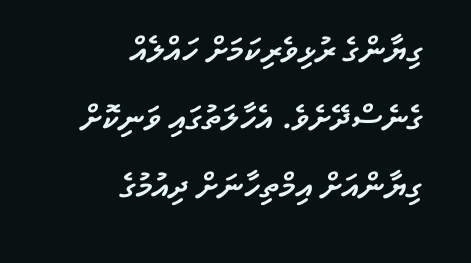ގިޔާންގެ ރުޅިވެރިކަމަށް ހައްލެއް ގެނެސްދޭށެވެ. އެހާލަތުގައި ވަނިކޮށް ގިޔާންއަށް އިމްތިހާނަށް ދިއުމުގެ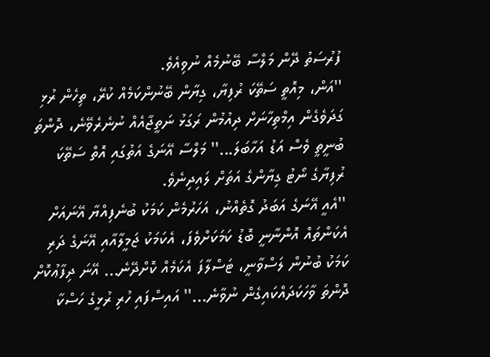ފުރުސަތު ދޭން މަލްސާ ބޭނުމެއް ނުވިއެވެ.
''އަން، މިއޮތީ ސަތޭކަ ރުފިޔާ، ގިޔާން ބޭނުންކަމެއް ކުރޭ، ތިހެން ރުޅި ގަދަވެގެން އިމްތިހާނަށް ދިއުމުން ރަގަޅު ނަތީޖާއެއް ނުނެރެވޭނެ، ދޮންތަ ބުނީތީ ވެސް އަޑު އަހާބަލަ...'' މަލްސާ އޭނަގެ އަތުގައި އޮތް ސަތޭކަ ރުފިޔާގެ ނޯޓު ގިޔާންގެ އަތަށް ލައިދިނެވެ.
''އެއީ އޭނަގެ އަބަދު ގޮތެއްނު، އަހަރުމެން ކަމަކު ބުނެފިއްޔާ އޭނައަށް އެކަންތައް އޮންނާނީ ބޮޑު ކަމަކަށްވެފަ، އެކަމަކު ޖަމީލާއާއި އޭނަގެ ދަރި ކަމަކު ބުނުން ލަސްވާނީ، ޓަސްލާފަ އެކަމެއް ކޮށްދޭނެ... އޭނަ ދިފާޢުކޮށް ދޮންތަ ވާހަކަދައްކައިގެން ނުވާނެ...'' އައިސްފައި ހުރި ރުޅީގެ ހަސްކާ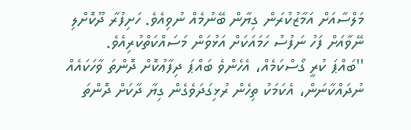މަލްސާއަށް އަމާޒުކުރަން ގިޔާން ބޭނުމެއް ނުވިއެވެ. ހަށިފުރާ ދޫކޮށްލި ނޭވާއަށް ފަހު ނަފުސު ހަމައަކަށް އަޅުވަން މަސައްކަތްކުރިއެވެ.
''ބައްޕަ ކުރީ ގޯސްކަމެއް، އެހެންވެ ބައްޕަ ދިފާޢުކޮށް ދޮންތަ ވާހަކައެއް ނުދައްކާނަން، އެކަމަކު ތިހެން ރުޅިގަދަވެގެން ގިޔާ ދާކަށް ދޮންތަ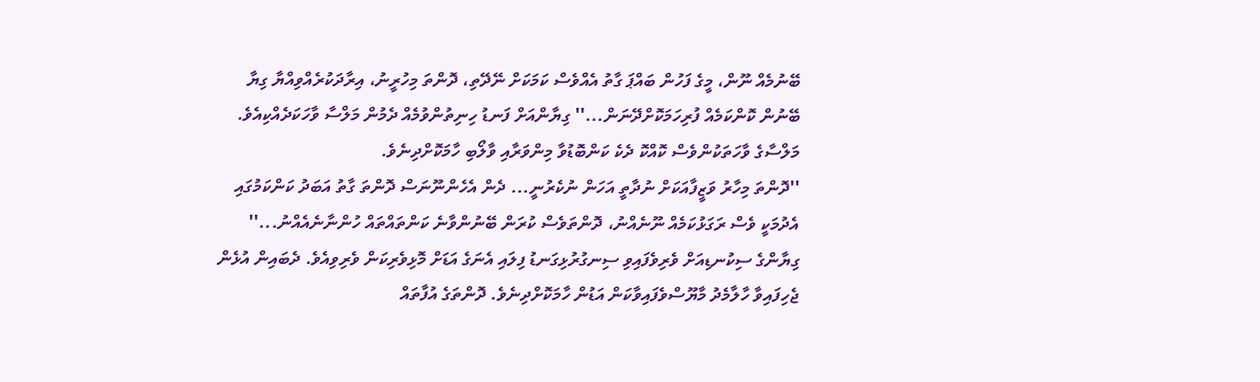ބޭނުމެއް ނޫން، މީގެ ފަހުން ބައްޕަ ގާތު އެއްވެސް ކަމަކަށް ނޭދޭތި، ދޮންތަ މިހުރީނު، އިރާދަކުރެއްވިއްޔާ ގިޔާ ބޭނުން ކޮންކަމެއް ފުރިހަމަކޮށްދޭނަން...'' ގިޔާންއަށް ފަނޑު ހިނިތުންވުމެއް ދެމުން މަލްސާ ވާހަކަދެއްކިއެވެ. މަލްސާގެ ވާހަތަކުންވެސް ކޮއްކޮ ދެކެ ކަންބޮޑުވާ މިންވަރާއި ވާލޯބި ހާމަކޮށްދިނެވެ.
''ދޮންތަ މިހާރު ވަޒީފާއަކަށް ނުދާތީ އަހަން ނުކެރުނީ... ދެން އެހެންނޫނަސް ދޮންތަ ގާތު އަބަދު ކަންކަމުގައި އެދުމަކީ ވެސް ރަގަޅުކަމެއް ނޫނެއްނު، ދޮންތަވެސް ކުރަން ބޭނުންވާނެ ކަންތައްތައް ހުންނާނެއެއްނު...'' ގިޔާންގެ ސިކުނޑިއަށް ވެރިވެފައިވި ސިނގުރުޅިގަނޑު ފިލައި އެނަގެ އަޑަށް މޮޅިވެރިކަން ވެރިވިއެވެ. ދެބައިން އުޅެން ޖެހިފައިވާ ހާލާމެދު މާޔޫސްވެފައިވާކަން އަޑުން ހާމަކޮށްދިނެވެ. ދޮންތަގެ އުފާތައް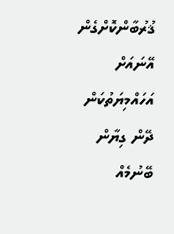ޤުރުބާންކޮށްގެން އޭނައަށް އަހައްމިޔަތުކަން ދޭން ގިޔާން ބޭނުމެއް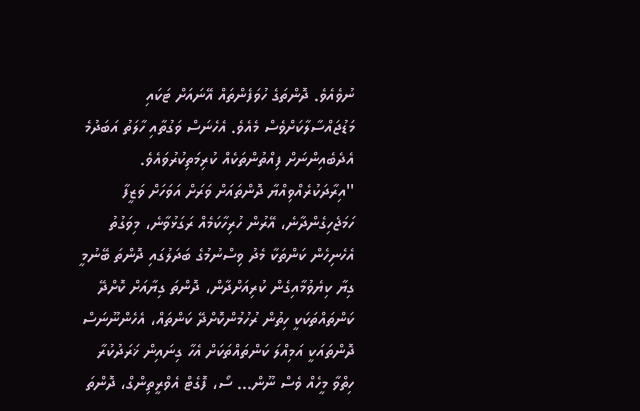ނުވެއެވެ. ދޮންތަގެ ހުވަފެންތައް އޭނައަށް ޓަކައި މަޑުޖައްސާލާކަށްވެސް މެއެވެ. އެހެނަސް ވަގުތާއި ހާލަތު އަބަދުމެ އެދެބެއިންނަށް ފިއްތުންތަކެއް ކުރިމަތިކުރުވައެވެ.
''އިރާދަކުރެއްވިއްޔާ ދޮންތައަށް ވަރަށް އަވަހަށް ވަޒީފާ ހަމަޖެހިގެންދާނެ، އޭރުން ހުރިހާކަމެއް ރަގަޅުވާނެ، މިވަގުތު އެހެނިހެން ކަންތަކާ މެދު ވިސްނުމުގެ ބަދަލުގައި ދޮންތަ ބޭނުމީ ގިޔާ ކިޔެވުމާއިގެން ކުރިއަށްދާން، ދޮންތަ ގިޔާއަށް ކޮށްދޭ ކަންތައްތަކަކީ ހިތުން ރުހުމުންކޮށްދޭ ކަންތައް، އެހެންނޫނަސް ދޮންތައަކީ އަމިއްލަ ކަންތައްތަކަށް އެހާ ގިނައިން ޚަރަދުކުރާ ހިތްވާ މީހެއް ވެސް ނޫން... ސޯ، ފޮގެޓް އެވްރީތިންގް، ދޮންތަ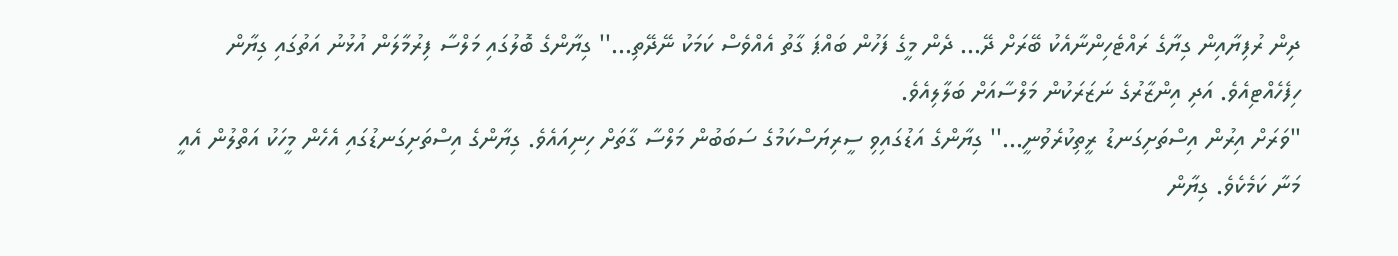ދިން ރުފިޔާއިން ގިޔާގެ ރައްޓެހިންނާއެކު ބޭރަށް ދޭ... ދެން މީގެ ފަހުން ބައްޕަ ގާތު އެއްވެސް ކަމަކު ނޭދޭތި...'' ގިޔާންގެ ބޮލުގައި މަލްސާ ފިރުމާލަން އުޅުނު އަތުގައި ގިޔާން ހިފެހެއްޓިއެވެ. އަދި އިންޒާރުގެ ނަޒަރަކުން މަލްސާއަށް ބަލާލިއެވެ.
''ވަރަށް އިރުން އިސްތަށިގަނޑު ރީތިކުރެވުނީ...'' ގިޔާންގެ އަޑުގައިވި ސީރިޔަސްކަމުގެ ސަބަބުން މަލްސާ ގާތަށް ހިނިއައެވެ. ގިޔާންގެ އިސްތަށިގަނޑުގައި އެހެން މީހަކު އަތްލުން އެއީ މަނާ ކަމެކެވެ. ގިޔާން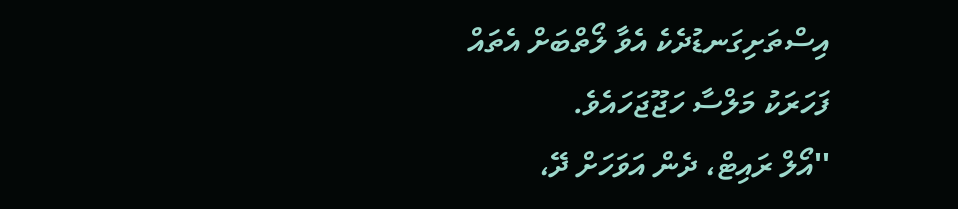އިސްތަށިގަނޑުދެކެ އެވާ ލޯތްބަށް އެތައް ފަހަރަކު މަލްސާ ހަޖޫޖަހައެވެ.
''އޯލް ރައިޓް، ދެން އަވަހަށް ދޭ،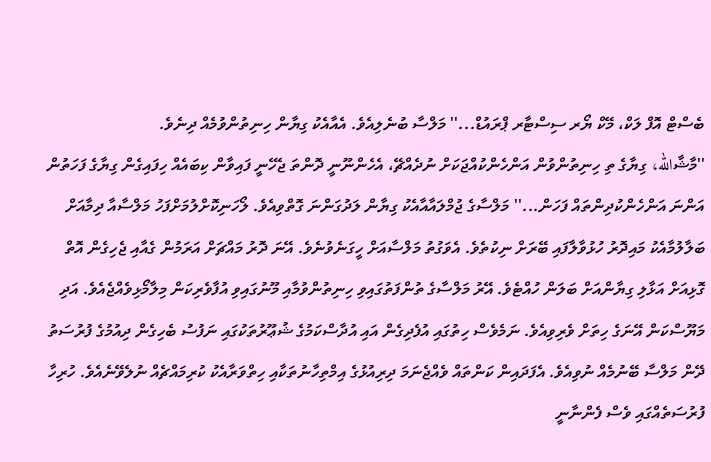ބެސްޓް އޮފް ލަކް، މޭކް ޔޯރ ސިސްޓާރ ޕްރައުޑް...'' މަލްސާ ބުނެލިއެވެ. އެއާއެކު ގިޔާން ހިނިތުންވުމެއް ދިނެވެ.
''މާޝާالله، ގިޔާގެ ތި ހިނިތުންވުން އަންހެންކުއްޖަކަށް ނުދެއްޗޭ، އެހެންނޫނީ ދޮންތަ ޖެހޭނީ ފައިވާން ކިބައެއް ހިފައިގެން ގިޔާގެ ފަހަތުން އަންނަ އަންހެންކުދިންތައް ފަހަން...'' މަލްސާގެ ޖުމްލައާއާއެކު ގިޔާން ލަދުގަންނަ ގޮތްވިއެވެ. ލޯހަނިކޮށްލުމަށްފަހު މަލްސާއާ ދިމާއަށް ބަލާލުމާއެކު މައިދޮރު ހުޅުވާލާފައި ބޭރަށް ނިކުތެވެ. އެވަގުތު މަލްސާއަށް ހީގަނެވުނެވެ. އޭނަ ދޮރު މައްޗަށް އަރަމުން ގެއާއި ޖެހިގެން އޮތް ގޮޅިއަށް އަޅާލި ގިޔާންއަށް ބަލަން ހުއްޓެވެ. އޭރު މަލްސާގެ ތުންފަތުގައިވި ހިނިތުންވުމާއި މޫނުގައިވި އުފާވެރިކަން މިލާމޯޅިވެއްޖެއެވެ. އަދި މަޔޫސްކަން އޭނަގެ ހިތަށް ވެރިވިއެވެ. ނަމެވެސް ހިތުގައި އުފެދިގެން އައި އުދާސްކަމުގެ ޝުޢޫރުތަކުގައި ނަފުސު ބެހިގެން ދިއުމުގެ ފުރުސަތު ދޭން މަލްސާ ބޭނުމެއް ނުވިއެވެ. އެފަދައިން ކަންތައް ވެއްޖެނަމަ ދިރިއުޅުގެ އިމްތިހާނުތަކާއި ހިތްވަރާއެކު ކުރިމައްޗެއް ނުލެވޭނެއެވެ. ހުރިހާ ފުރުސަތެއްގައި ވެސް ފެންނާނީ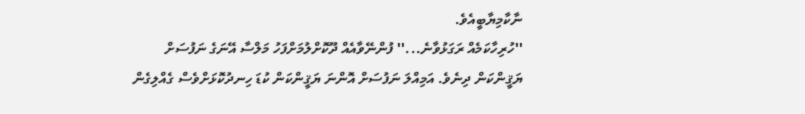ނާކާމިޔާބީއެވެ.
''ހުރިހާކަމެއް ރަގަޅުވާނެ...'' ފުންނޭވާއެއް ދޫކޮށްލުމަށްފަހު މަލްސާ އޭނަގެ ނަފުސަށް ޔަޤީންކަން ދިނެވެ. އަމިއްލަ ނަފުސަށް އޮންނަ ޔަޤީންކަން ކުޑަ ހިނދުކޮޅަށްވެސް ގެއްލިގެން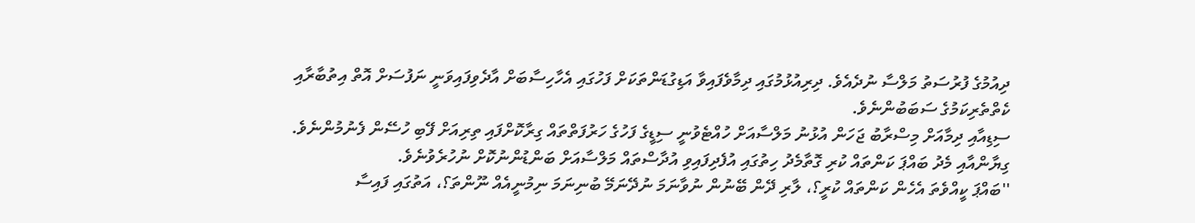ދިއުމުގެ ފުރުސަތު މަލްސާ ނުދެއެވެ. ދިރިއުޅުމުގައި ދިމާވެފައިވާ އަޑިގުޑަންތަކަށް ފަހުގައި އެހާހިސާބަށް އާދެވިފައިވަނީ ނަފުސަށް އޮތް އިތުބާރާއި ކެތްތެރިކަމުގެ ސަބަބުންނެވެ.
ސިޑިއާއި ދިމާއަށް މިސްރާބު ޖަހަން އުޅުނު މަލްސާއަށް ހުއްޓެވުނީ ސިޑީގެ ފަހުގެ ހަރުފަތްތައް ގިރާކޮށްފައި ތިރިއަށް ފޭބި ހުސޭން ފެނުމުންނެވެ. ގިޔާންއާއި މެދު ބައްޕަ ކަންތައް ކުރި ގޮތާމެދު ހިތުގައި އުފެދިފައިވި އުދާސްތައް މަލްސާއަށް ބަންޑުންނުކޮށް ނުހުރެވުނެވެ.
''ބައްޕަ ކީއްވެތަ އެހެން ކަންތައް ކުރީ؟، ލާރި ދޭން ބޭނުން ނުވާނަމަ ނުދޭނަމޭ ބުނިނަމަ ނިމުނީއެއް ނޫންތަ؟، އަތުގައި ފައިސާ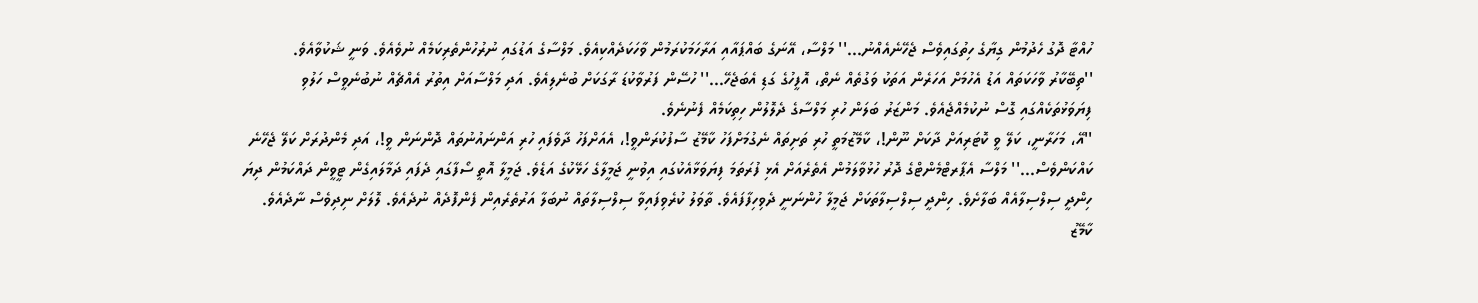ހުއްޓާ ދޮގު ހެދުމުން ގިޔާގެ ހިތުގައިވެސް ޖެހޭނެއެއްނު...'' މަލްސާ، އޭނަގެ ބައްޕައާއި އަރާހަމަކުރަމުން ވާހަކަދެއްކިއެވެ. މަލްސާގެ އަޑުގައި ނުރުހުންތެރިކަމެއް ނުވެއެވެ. ވަނީ ޝަކުވާއެވެ.
''ތިބޭކާރު ވާހަކަތައް އަޑު އެހުމަށް އަހަރެން އަތަކު ވަގުތެއް ނެތް، އޮފީހުގެ ގަޑި އެބަޖެހޭ...'' ހުސޭން ފަރުވާކުޑަ ރާގަކަށް ބުނެލިއެވެ. އަދި މަލްސާއަށް އިތުރު އެއްޗެއް ނުބުނެވީސް ހަލުވި ފިޔަވަޅުތަކެއްގައި ގޮސް ނުކުމެއްޖެއެވެ. މަންޒަރު ބަލަން ހުރި މަލްސާގެ ދެލޮލުން ހިތިކަމެއް ފެނުނެވެ.
''އޭ، މަހަރާނީ، ކަލޭ ވީ ކޮޓަރިއަށް ދާކަށް ނޫން!، ކާމޭޒުމަތީ ހުރި ތަށިތައް ނެގުމަށްފަހު ކާމޭޒު ސާފުކުރަންވީ!، އެއަށްފަހު ދާވެފައި ހުރި އަންނައުނުތައް ދޮންނަން ވީ!، އަދި މެންދުރަށް ކަލޭ ޖެހޭނެ ކައްކަންވެސް...'' މަލްސާ އެޕާރޓްމެންޓްގެ ދޮރު ހުޅުވާލަމުން އެތެރެއަށް އެޅި ފުރަތަމަ ފިޔަވަޅާއެކުގައި އިވުނީ ޖަމީލާގެ ހަޅޭކުގެ އަޑެވެ. ޖަމީލާ އޮތީ ސޯފާގައި ދެފައި ދަމާލައިގެން ޓީވީން ދައްކަމުން ދިޔަ ހިންދީ ސިލްސިލާއެއް ބަލާށެވެ. ހިންދީ ސިލްސިލާތަކަށް ޖަމީލާ ހުންނަނީ ދެވިހިފާފައެވެ. ތާވަލު ކުރެވިފައިވާ ސިލްސިލާތައް ނުބަލާ އަރުތެރެއިން ފެންފޮދެއް ނުދެއެވެ. ލޮލަށް ނިދިވެސް ނާދެއެވެ.
ކާމޭޒު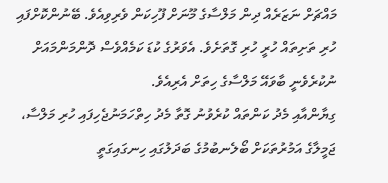މައްޗަށް ނަޒަރެއް ދިން މަލްސާގެ މޫނަށް ފޫހިކަން ވެރިވިއެވެ. ބޭނުންކޮށްފައި ހުރި ތަށިތައް ހުރީ ހުރި ގޮތަށެވެ. އެވަރުގެ ކުޑަ ކަމެއްވެސް ދޮންމަންމައަށް ނުކުރެވެނީ ބާވައޭ މަލްސާގެ ހިތަށް އެރިއެވެ.
ގިޔާންއާއި މެދު ކަންތައް ކުރެވުނު ގޮތާ މެދު ހިތްހަމަނުޖެހިފައި ހުރި މަލްސާ، ޖަމީލާގެ އަމުރުތަކަށް ބޯލެނބުމުގެ ބަދަލުގައި ހިނގައިގަތީ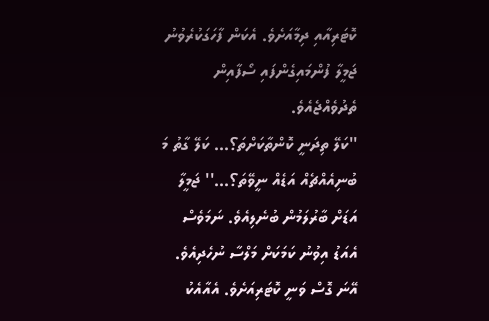ކޮޓަރިއާއި ދިމާއަށެވެ. އެކަން ފާހަގަކުރެވުނު ޖަމީލާ ފުންމައިގެންފައި ސޯފާއިން ތެދުވެއްޖެއެވެ.
''ކަލޭ ތިދަނީ ކޮންތާކަށްތަ؟... ކަލޭ ގާތު މަ ބުނިއެއްޗެއް އަޑެއް ނީވޭތަ؟...'' ޖަމީލާ އަޑަށް ބާރުލަމުން ބުނެލިއެވެ. ނަމަވެސް އެއަޑު އިވުނު ކަމަކަށް މަލްސާ ނުހެދިއެވެ. އޭނަ ގޮސް ވަނީ ކޮޓަރިއަށެވެ. އެއާއެކު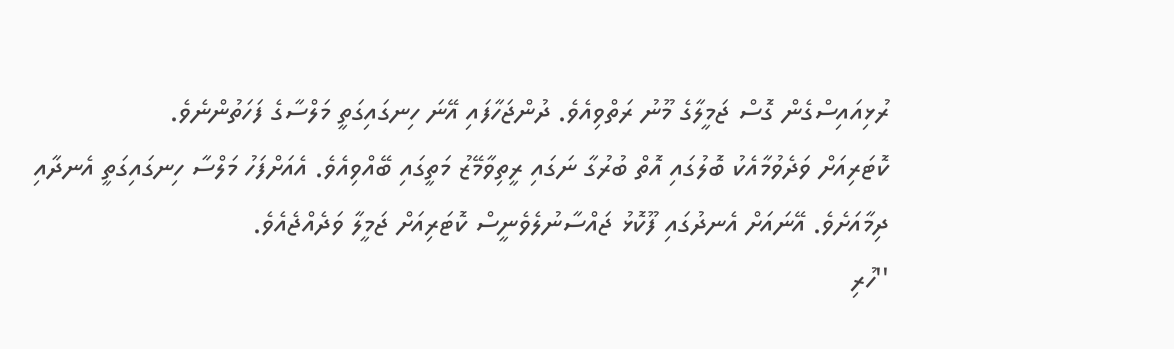ރުޅިއައިސްގެން ގޮސް ޖަމީލާގެ މޫނު ރަތްވިއެވެ. ދުންޖަހާފައި އޭނަ ހިނގައިގަތީ މަލްސާގެ ފަހަތުންނެވެ.
ކޮޓަރިއަށް ވަދެވުމާއެކު ބޮލުގައި އޮތް ބުރުގާ ނަގައި ރީތިވާމޭޒު މަތީގައި ބޭއްވިއެވެ. އެއަށްފަހު މަލްސާ ހިނގައިގަތީ އެނދާއި ދިމާއަށެވެ. އޭނައަށް އެނދުގައި ފޫކޮޅު ޖައްސާނުލެވެނީސް ކޮޓަރިއަށް ޖަމީލާ ވަދެއްޖެއެވެ.
''ހުރި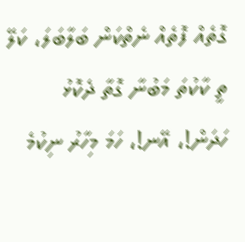ގޮތެއް ފޮތެއް ނެތްކަން ބަލާބަލަ، ކަލޭ ތީ ކާކުތަ މަބުނާ ގޮތާ ދެކޮޅު ހަދަން!، އޭނ!، ހަމަ މިހާރު ނިކުމެ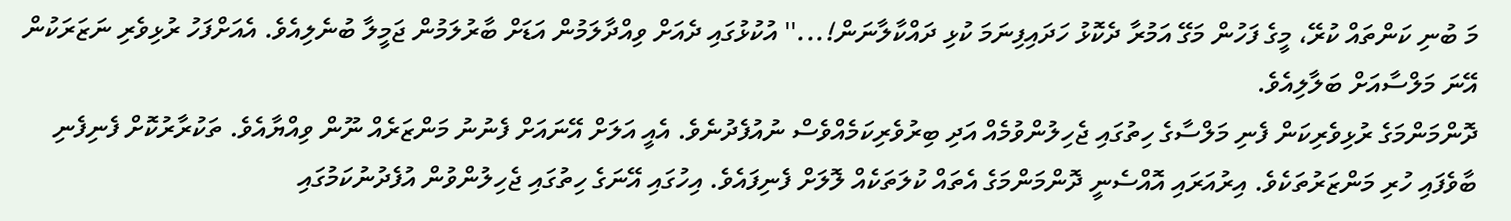މަ ބުނި ކަންތައް ކުރޭ، މީގެ ފަހުން މަގޭ އަމުރާ ދެކޮޅު ހަދައިފިނަމަ ކުޅި ދައްކާލާނަން!...'' އުކުޅުގައި ދެއަށް ވިއްދާލަމުން އަޑަށް ބާރުލަމުން ޖަމީލާ ބުނެލިއެވެ. އެއަށްފަހު ރުޅިވެރި ނަޒަރަކުން އޭނަ މަލްސާއަށް ބަލާލިއެވެ.
ދޮންމަންމަގެ ރުޅިވެރިކަން ފެނި މަލްސާގެ ހިތުގައި ޖެހިލުންވުމެއް އަދި ބިރުވެރިކަމެއްވެސް ނުއުފެދުނެވެ. އެއީ އަލަށް އޭނައަށް ފެނުނު މަންޒަރެއް ނޫން ވިއްޔާއެވެ. ތަކުރާރުކޮށް ފެނިފެނި ބާވެފައި ހުރި މަންޒަރުތަކެވެ. އިރުއަރައި އޮއްސެނީ ދޮންމަންމަގެ އެތައް ކުލަތަކެއް ލޮލަށް ފެނިފައެވެ. އިހުގައި އޭނަގެ ހިތުގައި ޖެހިލުންވުން އުފެދުނުކަމުގައި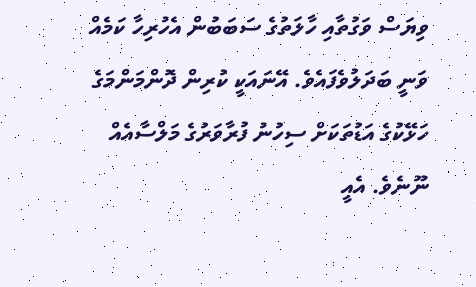ވިޔަސް ވަގުތާއި ހާލަތުގެ ސަބަބުން އެހުރިހާ ކަމެއް ވަނީ ބަދަލުވެފައެވެ. އޭނައަކީ ކުރިން ދޮންމަންމަގެ ހަޅޭކުގެ އަޑުތަކަށް ސިހުނު ފުރާވަރުގެ މަލްސާއެއް ނޫނެވެ. އެއީ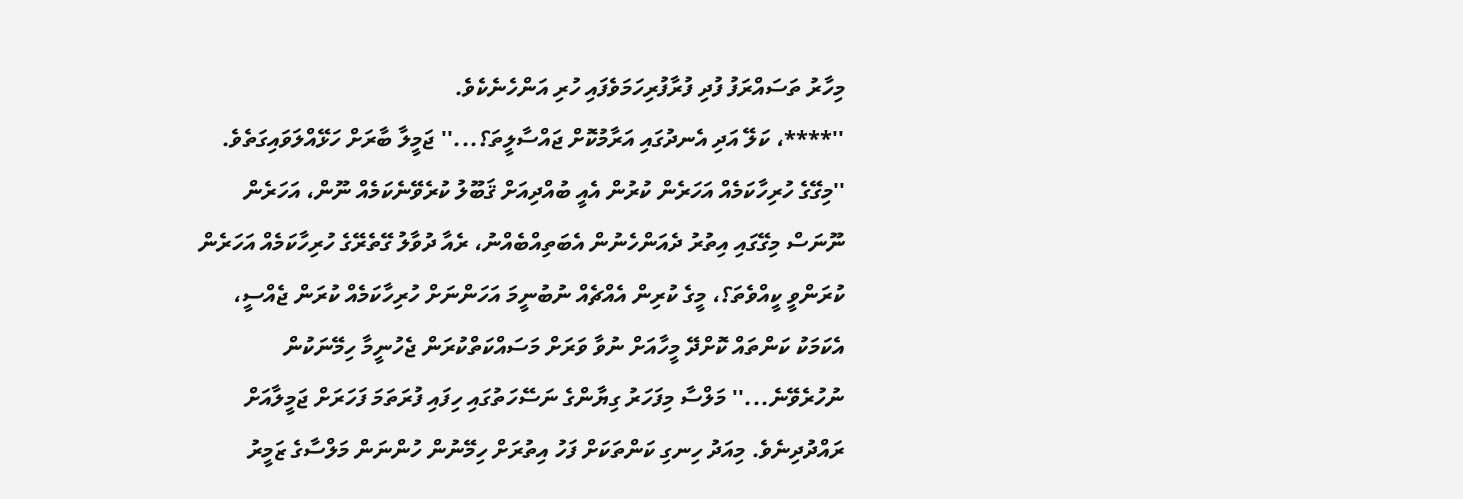މިހާރު ތަސައްރަފު ފުދި ފުރާފުރިހަމަވެފައި ހުރި އަންހެނެކެވެ.
''****، ކަލޭ އަދި އެނދުގައި އަރާމުކޮށް ޖައްސާލީތަ؟...'' ޖަމީލާ ބާރަށް ހަޅޭއްލަވައިގަތެވެ.
''މިގޭގެ ހުރިހާކަމެއް އަހަރެން ކުރުން އެއީ ބުއްދިއަށް ޤަބޫލު ކުރެވޭނެކަމެއް ނޫން، އަހަރެން ނޫނަސް މިގޭގައި އިތުރު ދެއަންހެނުން އެބަތިއްބެއްނު، ރެއާ ދުވާލު ގޭތެރޭގެ ހުރިހާކަމެއް އަހަރެން ކުރަންވީ ކީއްވެތަ؟، މީގެ ކުރިން އެއްޗެއް ނުބުނީމަ އަހަންނަށް ހުރިހާކަމެއް ކުރަން ޖެއްސީ، އެކަމަކު ކަންތައް ކޮށްދޭ މީހާއަށް ނުވާ ވަރަށް މަސައްކަތްކުރަން ޖެހުނީމާ ހިމޭނަކުން ނުހުރެވޭނެ...'' މަލްސާ މިފަހަރު ގިޔާންގެ ނަސޭހަތުގައި ހިފައި ފުރަތަމަ ފަހަރަށް ޖަމީލާއަށް ރައްދުދިނެވެ. މިއަދު ހިނގި ކަންތަކަށް ފަހު އިތުރަށް ހިމޭނުން ހުންނަން މަލްސާގެ ޒަމީރު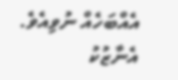އެއްބަހެއް ނުވިއެވެ. އެނާޒުކު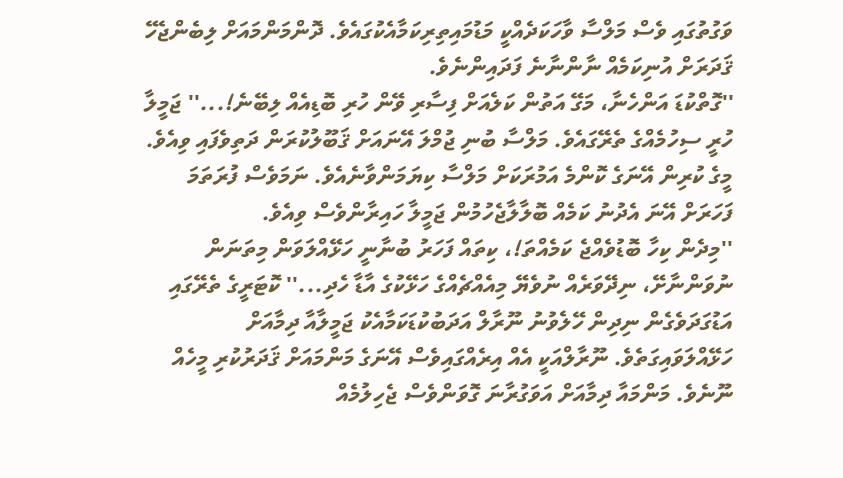ވަގުތުގައި ވެސް މަލްސާ ވާހަކަދެއްކީ މަޑުމައިތިރިކަމާއެކުގައެވެ. ދޮންމަންމައަށް ލިބެންޖެހޭ ޤަދަރަށް އުނިކަމެއް ނާންނާނެ ފަދައިންނެވެ.
''ގޮތްކުޑަ އަންހެނާ، މަގޭ އަތުން ކަލެއަށް ފިސާރި ވޭން ހުރި ބޮޑިއެއް ލިބޭނެ!...'' ޖަމީލާ ހުރީ ސިހުމެއްގެ ތެރޭގައެވެ. މަލްސާ ބުނި ޖުމްލަ އޭނައަށް ޤަބޫލުކުރަން ދަތިވެފައި ވިއެވެ. މީގެ ކުރިން އޭނަގެ ކޮންމެ އަމުރަކަށް މަލްސާ ކިޔަމަންވާނެއެވެ. ނަމަވެސް ފުރަތަމަ ފަހަރަށް އޭނަ އެދުނު ކަމެއް ބޮލާލާޖެހުމުން ޖަމީލާ ހައިރާންވެސް ވިއެވެ.
''މިދެން ކިހާ ބޮޑުވެއްޖެ ކަމެއްތަ!، ކިތައް ފަހަރު ބުނާނީ ހަޅޭއްލަވަން މިތަނަން ނުވަންނާށޭ، ނިދޭވަރެއް ނުވެޔޭ މިއެއްޗެއްގެ ހަޅޭކުގެ އާޑާ ހެދި...'' ކޮޓަރީގެ ތެރޭގައި އަޑުގަދަވެގެން ނިދިން ހޭލެވުނު ނޫރާލް އަދަބުކުޑަކަމާއެކު ޖަމީލާއާ ދިމާއަށް ހަޅޭއްލަވައިގަތެވެ. ނޫރާލްއަކީ އެއް އިރެއްގައިވެސް އޭނަގެ މަންމައަށް ޤަދަރުކުރި މީހެއް ނޫނެވެ. މަންމައާ ދިމާއަށް އަވަގުރާނަ ގޮވަންވެސް ޖެހިލުމެއް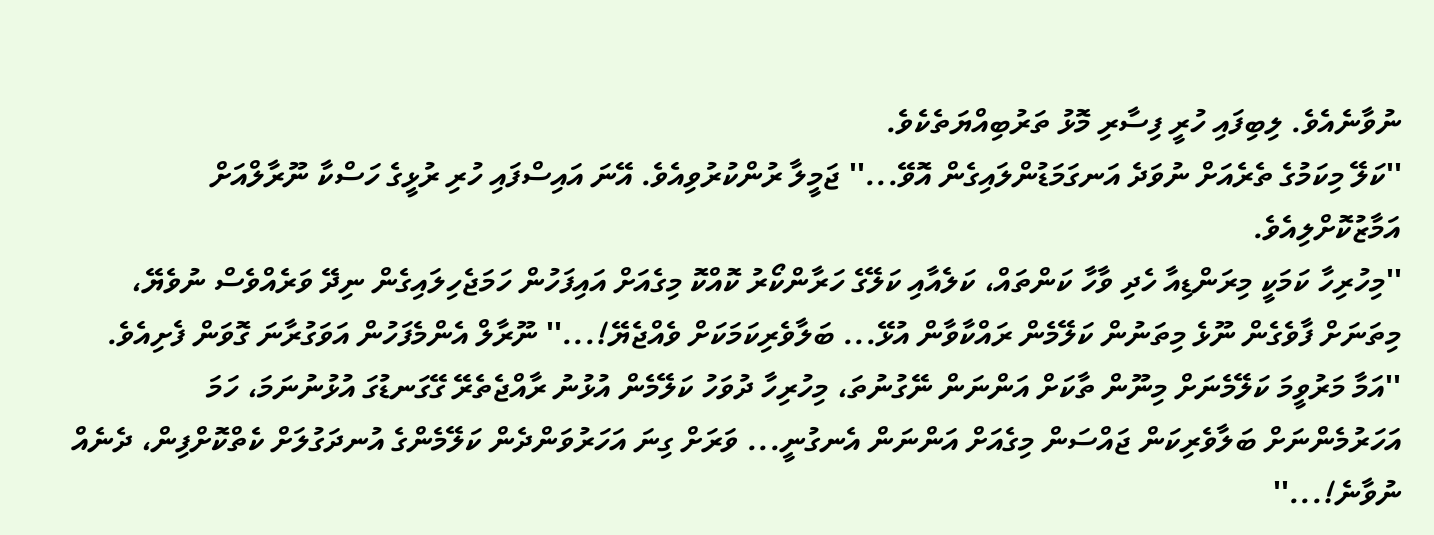ނުވާނެއެވެ. ލިބިފައި ހުރީ ފިސާރި މޮޅު ތަރުބިއްޔަތެކެވެ.
''ކަލޭ މިކަމުގެ ތެރެއަށް ނުވަދެ އަނގަމަޑުންލައިގެން އޮވޭ...'' ޖަމީލާ ރުންކުރުވިއެވެ. އޭނަ އައިސްފައި ހުރި ރުޅީގެ ހަސްކާ ނޫރާލްއަށް އަމާޒުކޮށްލިއެވެ.
''މިހުރިހާ ކަމަކީ މިރަންޑިއާ ހެދި ވާހާ ކަންތައް، ކަލެއާއި ކަލޭގެ ހަރާންކޯރު ކޮއްކޮ މިގެއަށް އައިފަހުން ހަމަޖެހިލައިގެން ނިދޭ ވަރެއްވެސް ނުވެޔޭ، މިތަނަށް ފާވެގެން ނޫޅެ މިތަނުން ކަލޭމެން ރައްކާވާން އުޅޭ... ބަލާވެރިކަމަކަށް ވެއްޖެޔޭ!...'' ނޫރާލް އެންމެފަހުން އަވަގުރާނަ ގޮވަން ފެށިއެވެ.
''އަމާ މަރުވީމަ ކަލޭމެނަށް މިނޫން ތާކަށް އަންނަން ނޭގުނުތަ، މިހުރިހާ ދުވަހު ކަލޭމެން އުޅުނު ރާއްޖެތެރޭ ގޭގަނޑުގަ އުޅުނުނަމަ، ހަމަ އަހަރުމެންނަށް ބަލާވެރިކަން ޖައްސަން މިގެއަށް އަންނަން އެނގުނީ... ވަރަށް ގިނަ އަހަރުވަންދެން ކަލޭމެންގެ އުނދަގުލަށް ކެތްކޮށްފިން، ދެނެއް ނުވާނެ!...''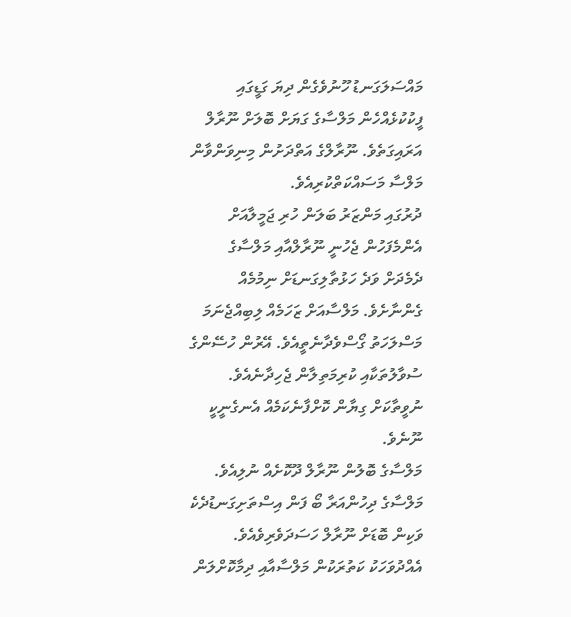މައްސަލަގަނޑު ހޫނުވެގެން ދިޔަ ގަޑީގައި ފީކުކުޅެއްހެން މަލްސާގެ ގަޔަށް ބޮލަށް ނޫރާލް އަރައިގަތެވެ. ނޫރާލްގެ އަތްދަށުން މިނިވަންވާން މަލްސާ މަސައްކަތްކުރިއެވެ.
ދުރުގައި މަންޒަރު ބަލަން ހުރި ޖަމީލާއަށް އެންމެފަހުން ޖެހުނީ ނޫރާލްއާއި މަލްސާގެ ދެމެދަށް ވަދެ ހަޅުތާލިގަނޑަށް ނިމުމެއް ގެންނާށެވެ. މަލްސާއަށް ޒަހަމެއް ލިބިއްޖެނަމަ މަސްލަހަތު ގޯސްވެދާނެތީއެވެ. އޭރުން ހުސޭންގެ ސުވާލުތަކާއި ކުރިމަތިލާން ޖެހިދާނެއެވެ. ނުވީތާކަށް ގިޔާން ކޮށްފާނެކަމެއް އެނގެނީކީ ނޫނެވެ.
މަލްސާގެ ބޮލުން ނޫރާލް ދޫކޮށެއް ނުލިއެވެ. މަލްސާގެ ދިހުންއަރާ ބޯ ފަން އިސްތަށިގަނޑުދެކެ ވަކިން ބޮޑަށް ނޫރާލް ހަސަދަވެރިވެއެވެ. އެއްދުވަހަކު ކަތުރަކުން މަލްސާއާއި ދިމާކޮށްލަން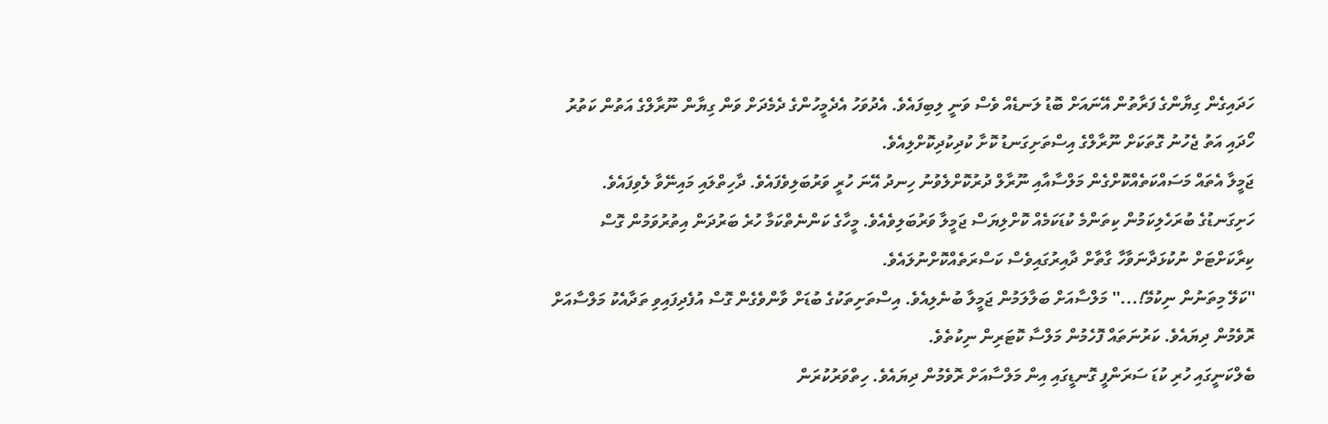ހަދައިގެން ގިޔާންގެ ފަރާތުން އޭނައަށް ބޮޑު ލަނޑެއް ވެސް ވަނީ ލިބިފައެވެ. އެދުވަހު އެދެމީހުންގެ ދެމެދަށް ވަން ގިޔާން ނޫރާލްގެ އަތުން ކަތުރު ހޯދައި އަތު ޖެހުނު ގޮތަކަށް ނޫރާލްގެ އިސްތަށިގަނޑު ކޮށާ ކުދިކުދިކޮށްލިއެވެ.
ޖަމީލާ އެތައް މަސައްކަތެއްކޮށްގެން މަލްސާއާއި ނޫރާލް ދުރުކޮށްލެވުނު ހިނދު އޭނަ ހުރީ ވަރުބަލިވެފައެވެ. ދާހިތްލައި މައިނޭވާ ލެވިފައެވެ. ހަށިގަނޑުގެ ބުރަހެލިކަމުން ކިތަންމެ ކުޑަކަމެއް ކޮށްލިޔަސް ޖަމީލާ ވަރުބަލިވެއެވެ. މީހާގެ ކަންނެތްކަމާ ހުރެ ބަރުދަން އިތުރުވަމުން ގޮސް ކިރާކަށްޓަށް ނުކުޅަދާނަވާހާ ގާތާށް ދާއިރުގައިވެސް ކަސްރަތެއްކޮށްނުލައެވެ.
''ކަލޭ މިތަނުން ނިކުމޭ!...'' މަލްސާއަށް ބަލާލަމުން ޖަމީލާ ބުނެލިއެވެ. އިސްތަށިތަކުގެ ބުޑަށް ވާންވެގެން ގޮސް އުފެދިފައިވި ތަދާއެކު މަލްސާއަށް ރޮވެމުން ދިޔައެވެ. ކަރުނަތައް ފޮހެމުން މަލްސާ ކޮޓަރިން ނިކުތެވެ.
ބެލްކަނީގައި ހުރި ކުޑަ ސަރަންފީ ގޮނޑީގައި އިން މަލްސާއަށް ރޮވެމުން ދިޔައެވެ. ހިތްވަރުކުރަން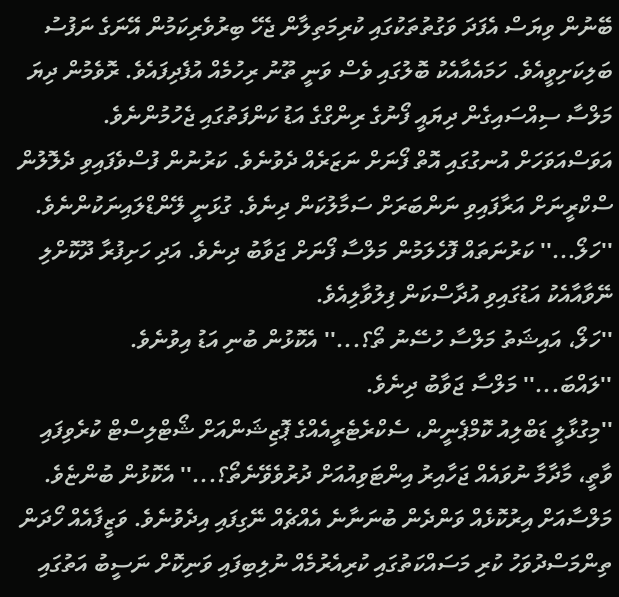ބޭނުން ވިޔަސް އެފަދަ ވަގުތުތަކުގައި ކުރިމަތިލާން ޖެހޭ ބިރުވެރިކަމުން އޭނަގެ ނަފުސު ބަލިކަށިވީއެވެ. ހަމައެއާއެކު ބޮލުގައި ވެސް ވަނީ ތޫނު ރިހުމެއް އުފެދިފައެވެ. ރޮވެމުން ދިޔަ މަލްސާ ސިއްސައިގެން ދިޔައީ ފޯނުގެ ރިންގްގެ އަޑު ކަންފަތުގައި ޖެހުމުންނެވެ. އަވަސްއަވަހަށް އުނގުގައި އޮތް ފޯނަށް ނަޒަރެއް ދެވުނެވެ. ކަރުނުން ފުސްވެފައިވި ދެލޮލުން ސްކްރީނަށް އަރާފައިވި ނަންބަރަށް ސަމާލުކަން ދިނެވެ. ގުޅަނީ ލޭންޑްލައިނަކުންނެވެ.
''ހަލޯ...'' ކަރުނަތައް ފޮހެލަމުން މަލްސާ ފޯނަށް ޖަވާބު ދިނެވެ. އަދި ހަށިފުރާ ދޫކޮށްލި ނޭވާއާއެކު އަޑުގައިވި އުދާސްކަން ފިލުވާލިއެވެ.
''ހަލޯ، އައިޝަތު މަލްސާ ހުސޭނު ތޯ؟...'' އެކޮޅުން ބުނި އަޑު އިވުނެވެ.
''ލައްބަ...'' މަލްސާ ޖަވާބު ދިނެވެ.
''މިގުޅާލީ ޑަބްލިއު ކޮމްޕެނީން، ސެކްރެޓެރީއެއްގެ ޕޮޒިޝަންއަށް ޝޯޓްލިސްޓް ކުރެވިފައި ވާތީ، މާދާމާ ނުވައެއް ޖަހާއިރު އިންޓަވިއުއަށް ދުރުވެވޭނެތޯ؟...'' އެކޮޅުން ބުންޏެވެ. މަލްސާއަށް އިރުކޮޅެއް ވަންދެން ބުނަނާނެ އެއްޗެއް ނޭގިފައި އިދެވުނެވެ. ވަޒީފާއެއް ހޯދަން ތިންމަސްދުވަހު ކުރި މަސައްކަތުގައި ކުރިއެރުމެއް ނުލިބިފައި ވަނިކޮށް ނަސީބު އަތުގައި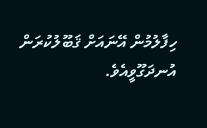ހިފާލުމުން އޭނައަށް ޤަބޫލުކުރަން އުނދަގޫވީއެވެ.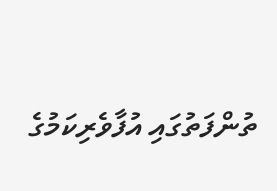ތުންފަތުގައި އުފާވެރިކަމުގެ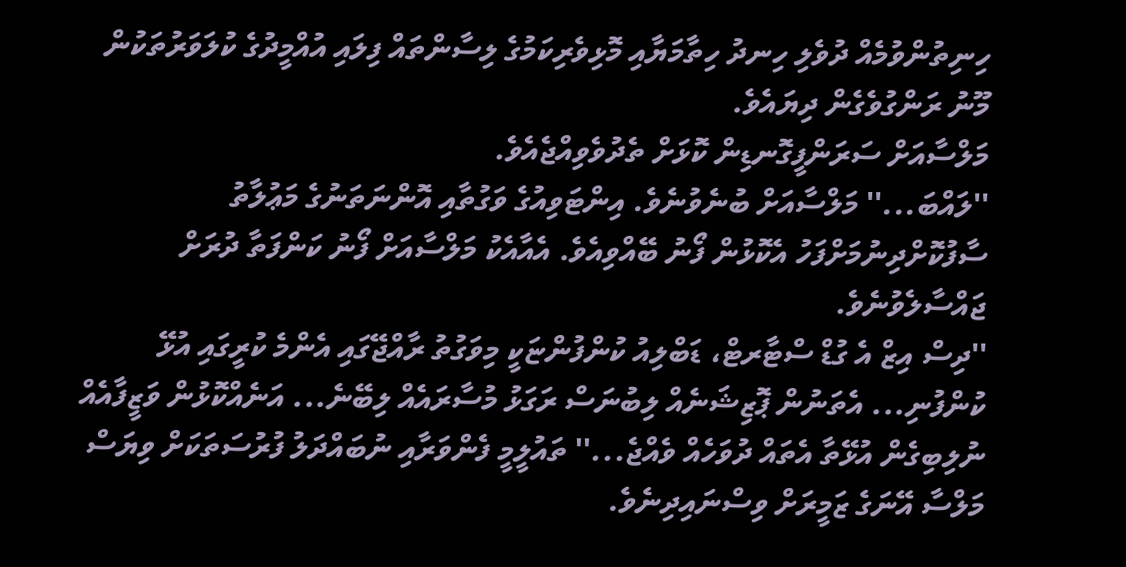ހިނިތުންވުމެއް ދުވެލި ހިނދު ހިތާމަޔާއި މޮޅިވެރިކަމުގެ ލިސާންތައް ފިލައި އުއްމީދުގެ ކުލަވަރުތަކުން މޫނު ރަންގުވެގެން ދިޔައެވެ.
މަލްސާއަށް ސަރަންފީގޮނޑިން ކޮޅަށް ތެދުވެވިއްޖެއެވެ.
''ލައްބަ...'' މަލްސާއަށް ބުނެވުނެވެ. އިންޓަވިއުގެ ވަގުތާއި އޮންނަތަނުގެ މަޢުލާތު ސާފުކޮށްދިނުމަށްފަހު އެކޮޅުން ފޯނު ބޭއްވިއެވެ. އެއާއެކު މަލްސާއަށް ފޯނު ކަންފަތާ ދުރަށް ޖައްސާލެވުނެވެ.
''ދިސް އިޒް އެ ގުޑް ސްޓާރޓް، ޑަބްލިއު ކުންފުންޏަކީ މިވަގުތު ރާއްޖޭގައި އެންމެ ކުރީގައި އުޅޭ ކުންފުނި... އެތަނުން ޕޮޒިޝަނެއް ލިބުނަސް ރަގަޅު މުސާރައެއް ލިބޭނެ... އަނެއްކޮޅުން ވަޒީފާއެއް ނުލިބިގެން އުޅޭތާ އެތައް ދުވަހެއް ވެއްޖެ...'' ތައުލީމީ ފެންވަރާއި ނުބައްދަލު ފުރުސަތަކަށް ވިޔަސް މަލްސާ އޭނަގެ ޒަމީރަށް ވިސްނައިދިނެވެ.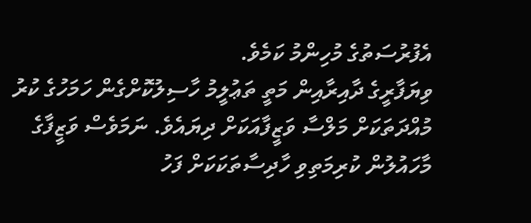އެފުރުސަތުގެ މުހިންމު ކަމެވެ.
ވިޔަފާރީގެ ދާއިރާއިން މަތީ ތަޢުލީމު ހާސިލުކޮށްގެން ހަމަހުގެ ކުރު މުއްދަތަކަށް މަލްސާ ވަޒީފާއަކަށް ދިޔައެވެ. ނަމަވެސް ވަޒީފާގެ މާހައުލުން ކުރިމަތިވި ހާދިސާތަކަކަށް ފަހު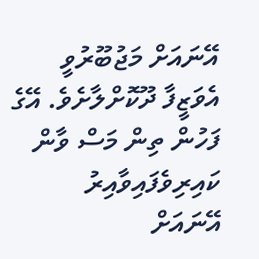އޭނައަށް މަޖުބޫރުވީ އެވަޒީފާ ދޫކޮށްލާށެވެ. އޭގެ ފަހުން ތިން މަސް ވާން ކައިރިވެފައިވާއިރު އޭނައަށް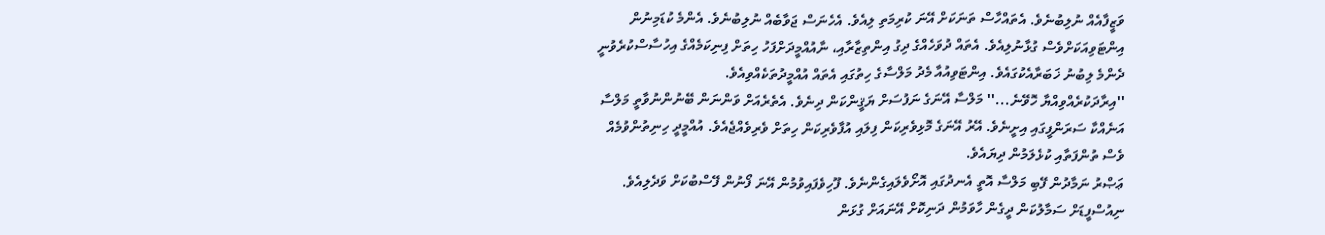ވަޒީފާއެއް ނުލިބުނެވެ. އެތައްހާސް ތަނަކަށް އޭނަ ކުރިމަތި ލިއެވެ. އެހެނަސް ޖަވާބެއް ނުލިބުނެވެ. އެންމެ ކުޑަމިނުން އިންޓަވިއަކަށްވެސް ގުޅާނުލިއެވެ. އެތައް ދުވަހެއްގެ ދިގު އިންތިޒާރާއި، ނާއުއްމީދަށްފަހު ހިތަށް ފިނިކަމެއްގެ އިހުސާސްކުރެވުނީ ދެންމެ ލިބުނު ޚަބަރާއެކުގައެވެ. އިންޓަވިއުއާ މެދު މަލްސާގެ ހިތުގައި އެތައް އުއްމީދުތަކެއްވިއެވެ.
''އިރާދަކުރެއްވިއްޔާ ހޮވޭނެ...'' މަލްސާ އޭނަގެ ނަފުސަށް ޔަޤީންކަން ދިނެވެ. އެތެރެއަށް ވަންނަން ބޭނުންނުވާތީ މަލްސާ އަނެއްކާ ސަރަންފީގައި އިށީނެވެ. އޭރު އޭނަގެ މޮޅިވެރިކަން ފިލައި އުފާވެރިކަން ހިތަށް ވެރިވެއްޖެއެވެ. އުއްމީދީ ހިނިތުންވުމެއް ވެސް ތުންފަތާއި ކުޅެލަމުން ދިޔައެވެ.
ޢަޞްރު ނަމާދުން ފޭބި މަލްސާ އޮތީ އެނދުގައި އޮށޯވެލައިގެންނެވެ. ފޫހިވެފައިވުމުން އޭނަ ފޯނުން ފޭސްބުކަށް ވަދެލިއެވެ. ނިއުސްފީޑަށް ސަމާލުކަން ދީގެން ހާވަމުން ދަނިކޮށް އޭނައަށް ގުޅަން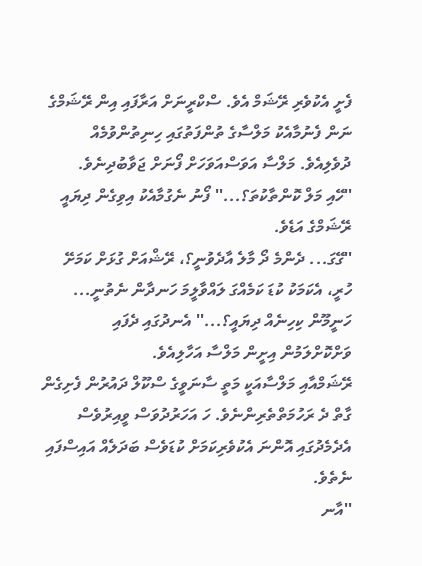ފެށީ އެކުވެރި ރޭޝަމް އެވެ. ސްކްރީނަށް އަރާފައި އިން ރޭޝަމްގެ ނަން ފެނުމާއެކު މަލްސާގެ ތުންފަތުގައި ހިނިތުންވުމެއް ދުވެލިއެވެ. މަލްސާ އަވަސްއަވަހަށް ފޯނަށް ޖަވާބުދިނެވެ.
''ހޭއި މަލް ކޮންތާކުތަ؟...'' ފޯނު ނެގުމާއެކު އިވިގެން ދިޔައީ ރޭޝަމްގެ އަޑެވެ.
''ގޭގަ... ދެންމެ ދޯ މާލެ އާދެވުނީ؟، ރޭޝްއަށް ގުޅަށް ކަމަށޭ ހުރީ، އެކަމަކު ކުޑަ ކަމެއްގަ ލައްވާލީމަ ހަނދާން ނެތުނީ... ހަނީމޫން ކިހިނެއް ދިޔައީ؟...'' އެނދުގައި ދެފައި ވަށްކޮށްލަމުން އިށީން މަލްސާ އަހާލިއެވެ.
ރޭޝަމްއާއި މަލްސާއަކީ މަތީ ސާނަވީގެ ސްކޫލް ދައުރުން ފެށިގެން ގާތް ދެ ރަހުމަތްތެރިންނެވެ. ހަ އަހަރުދުވަސް ވީއިރުވެސް އެދެމެދުގައި އޮންނަ އެކުވެރިކަމަށް ކުޑަވެސް ބަދަލެއް އައިސްފައި ނެތެވެ.
''އާނ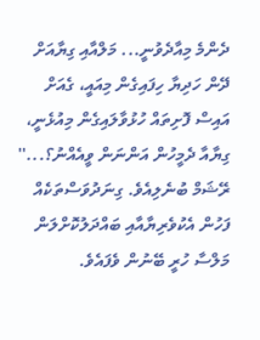ދެންމެ މިއާދެވުނީ... މަލްއާއި ގިޔާއަށް ދޭން ހަދިޔާ ހިފައިގެން މިއައީ، ގެއަށް އައިސް ފޮށިތައް ހުޅުވާލައިގެން މިއުޅެނީ، ގިޔާއާ ދެމީހުން އަންނަން ވީއެއްނު؟...'' ރޭޝަމް ބުނެލިއެވެ. ގިނަދުވަސްތަކެއް ފަހުން އެކުވެރިޔާއާއި ބައްދަލުކޮށްލަން މަލްސާ ހުރީ ބޭނުން ވެފައެވެ.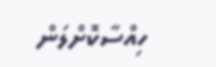ހިއްސާކޮށްލަން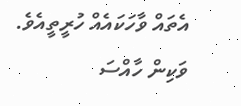އެތައް ވާހަކައެއް ހުރީތީއެވެ. ވަކިން ހާއްސަ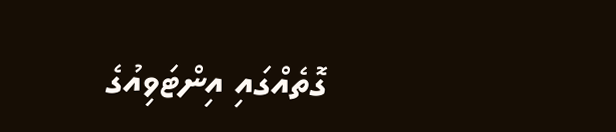ގޮތެއްގައި އިންޓަވިއުގެ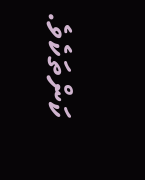ކަންތަކެވެ.